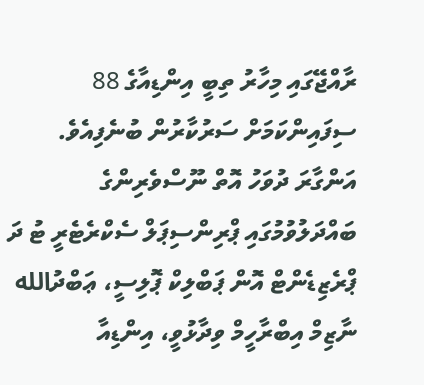ރާއްޖޭގައި މިހާރު ތިބީ އިންޑިއާގެ 88 ސިފައިންކަމަށް ސަރުކާރުން ބުނެފިއެވެ.
އަންގާރަ ދުވަހު އޮތް ނޫސްވެރިންގެ ބައްދަލުވުމުގައި ޕްރިންސިޕަލް ސެކްރެޓެރީ ޓު ދަ ޕްރެޒިޑެންޓް އޮން ޕަބްލިކް ޕޮލިސީ، ޢަބްދުالله ނާޒިމް އިބްރާހީމް ވިދާޅުވީ، އިންޑިއާ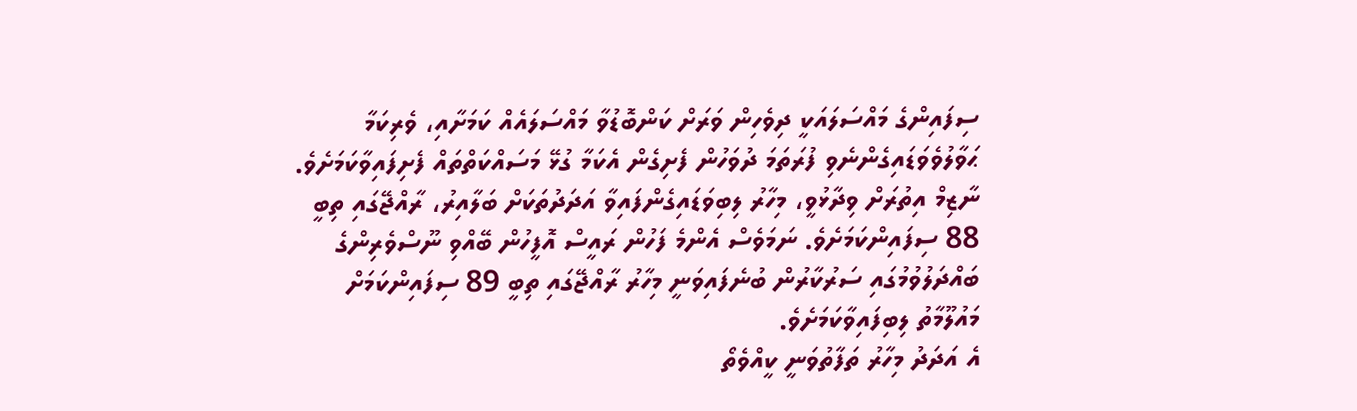ސިފައިންގެ މައްސަލައަކީ ދިވެހިން ވަރަށް ކަންބޮޑުވާ މައްސަލައެއް ކަމަށާއި، ވެރިކަމާ ޙަވާލުވެވަޑައިގެންނެވި ފުރަތަމަ ދުވަހުން ފެށިގެން އެކަމާ ގުޅޭ މަސައްކަތްތައް ފެށިފައިވާކަމަށެވެ.
ނާޒިމް އިތުރަށް ވިދާޅުވީ، މިހާރު ލިބިވަޑައިގެންފައިވާ އަދަދުތަކަށް ބަލާއިރު، ރާއްޖޭގައި ތިބީ 88 ސިފައިންކަމަށެވެ. ނަމަވެސް އެންމެ ފަހުން ރައީސް އޮފީހުން ބޭއްވި ނޫސްވެރިންގެ ބައްދަލުވުމުގައި ސަރުކާރުން ބުނެފައިވަނީ މިހާރު ރާއްޖޭގައި ތިބީ 89 ސިފައިންކަމަށް މައުލޫމާތު ލިބިފައިވާކަމަށެވެ.
އެ އަދަދު މިހާރު ތަފާތުވަނީ ކީއްވެތޯ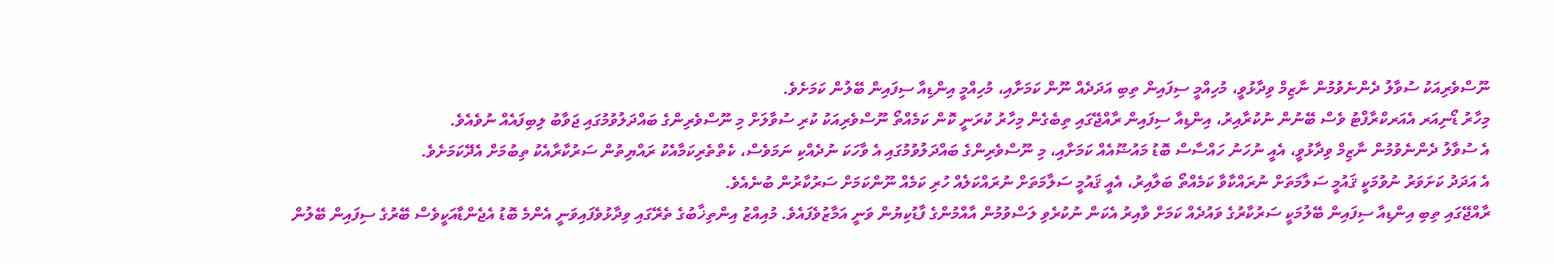ނޫސްވެރިއަކު ސުވާލު ދެންނެވުމުން ނާޒިމް ވިދާޅުވީ، މުހިއްމީ ސިފައިން ތިބި އަދަދެއް ނޫން ކަމަށާއި، މުހިއްމީ އިންޑިއާ ސިފައިން ބޭލުން ކަމަށެވެ.
މިހާރު ޑޯނިއަރ އެއަރކްރާފްޓު ވެސް ބޭނުން ނުކުރާއިރު، އިންޑިއާ ސިފައިން ރާއްޖޭގައި ތިބެގެން މިހާރު ކުރަނީ ކޮން ކަމެއްތޯ ނޫސްވެރިއަކު ކުރި ސުވާލަށް މި ނޫސްވެރިންގެ ބައްދަލުވުމުގައި ޖަވާބު ލިބިފައެއް ނުވެއެވެ.
އެ ސުވާލު ދެންނެވުމުން ނާޒިމް ވިދާޅުވީ، އެއީ ނުހަނު ހައްސާސް ބޮޑު މައުޟޫއެއް ކަމަށާއި، މި ނޫސްވެރިންގެ ބައްދަލުވުމުގައި އެ ވާހަކަ ނުދެއްކި ނަމަވެސް، ކެތްތެރިކަމާއެކު ރައްޔިތުން ސަރުކާރާއެކު ތިބުމަށް އެދޭކަމަށެވެ.
އެ އަދަދު ކަށަވަރު ނުވުމަކީ ޤައުމީ ސަލާމަތަށް ނުރައްކާވާ ކަމެއްތޯ ބަލާއިރު، އެއީ ޤައުމީ ސަލާމަތަށް ނުރައްކަލެއް ހުރި ކަމެއް ނޫންކަމަށް ސަރުކާރުން ބުނެއެވެ.
ރާއްޖޭގައި ތިބި އިންޑިއާ ސިފައިން ބޭލުމަކީ ސަރުކާރުގެ ވައުދެއް ކަމަށް ވާއިރު އެކަން ނުކުރެވި ލަސްވުމުން އާއްމުންގެ ފާޑުކިޔުން ވަނީ އަމާޒުވެފައެވެ. މުއިއްޒު އިންތިޚާބުގެ ތެރޭގައި ވިދާޅުވެފައިވަނީ އެންމެ ބޮޑު އެޖެންޑާއަކީވެސް ބޭރުގެ ސިފައިން ބޭލުން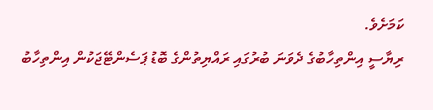ކަމަށެވެ.
ރިޔާސީ އިންތިހާބުގެ ދެވަނަ ބުރުގައި ރައްޔިތުންގެ ބޮޑު ޕަސެންޓޭޖަކުން އިންތިހާބު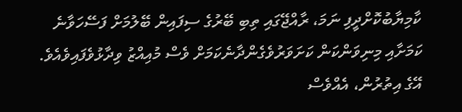ކާމިޔާބުކޮށްދީފި ނަމަ، ރާއްޖޭގައި ތިބި ބޭރުގެ ސިފައިން ބޭލުމަށް ފަސޭހަވާނެ ކަމަށާއި މިނިވަންކަން ކަށަވަރުވެގެންދާނެކަމަށް ވެސް މުއިއްޒު ވިދާޅުވެފައިވެއެވެ.
އޭގެ އިތުރުން، އެއްވެސް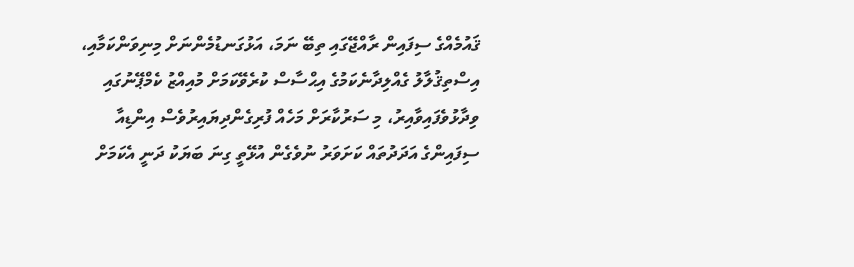ޤައުމެއްގެ ސިފައިން ރާއްޖޭގައި ތިބޭ ނަމަ، އަޅުގަނޑުމެންނަށް މިނިވަންކަމާއި، އިސްތިޤުލާލު ގެއްލިދާނެކަމުގެ އިޙްސާސް ކުރެވޭކަމަށް މުއިއްޒު ކެމްޕޭނުގައި ވިދާޅުވެފައިވާއިރު، މި ސަރުކާރަށް މަހެއް ފުރިގެންދިޔައިރުވެސް އިންޑިއާ ސިފައިންގެ އަދަދުތައް ކަށަވަރު ނުވެގެން އުޅޭތީ ގިނަ ބަޔަކު ދަނީ އެކަމަށް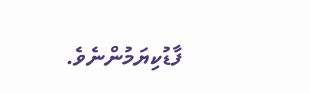ފާޑުކިޔަމުންނެވެ.